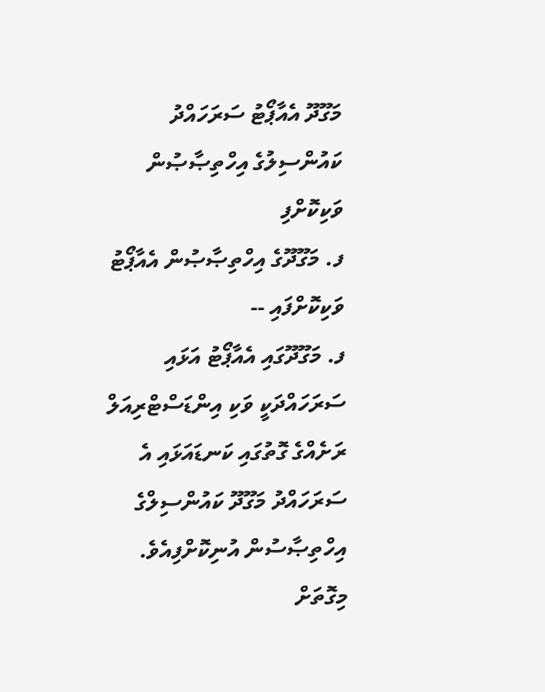މަގޫދޫ އެއާޕޯޓު ސަރަހައްދު ކައުންސިލުގެ އިހްތިޞާޞުން ވަކިކޮށްފި
ފ. މަގޫދޫގެ އިހްތިޞާޞުން އެއާޕޯޓު ވަކިކޮށްފައި --
ފ. މަގޫދޫގައި އެއާޕޯޓު އަޅައި ސަރަހައްދަކީ ވަކި އިންޑަސްޓްރިއަލް ރަށެއްގެ ގޮތުގައި ކަނޑައަޅައި އެ ސަރަހައްދު މަގޫދޫ ކައުންސިލްގެ އިހްތިޞާސުން އުނިކޮށްފިއެވެ.
މިގޮތަށް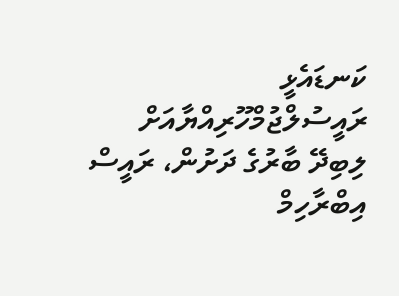ކަނޑައެޅީ ރައީސުލްޖުމްހޫރިއްޔާއަށް ލިބިދޭ ބާރުގެ ދަށުން، ރައީސް އިބްރާހިމް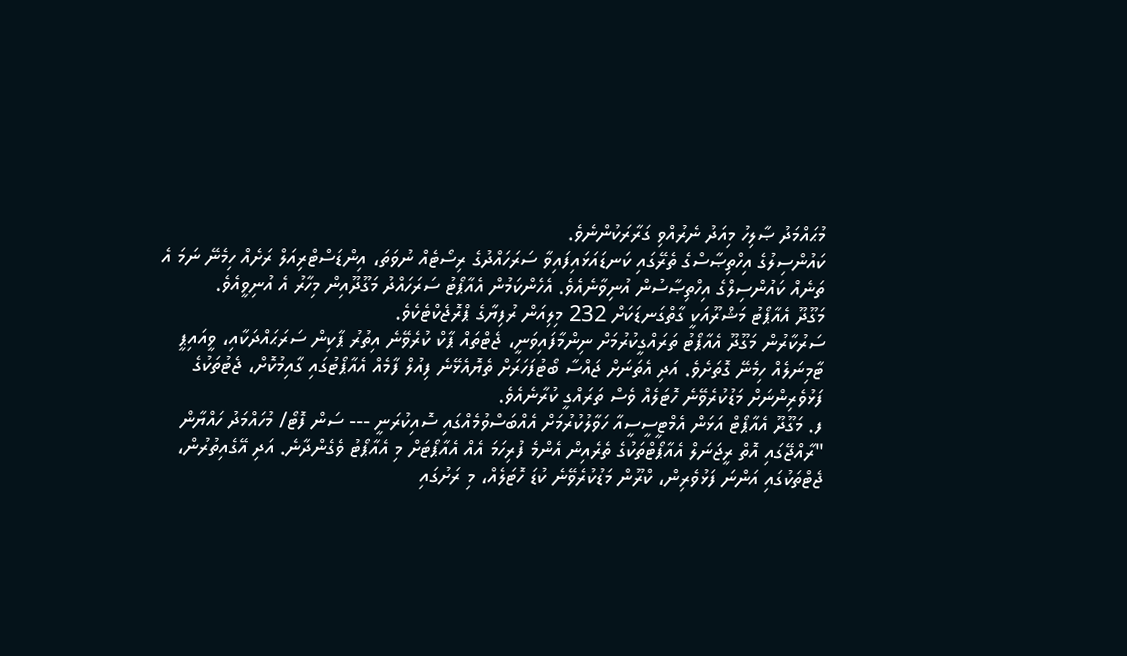މުޙައްމަދު ޞާލިހު މިއަދު ނެރުއްވި ގަރާރަކުންނެވެ.
ކައުންސިލުގެ އިހްތިޞާސްގެ ތެރޭގައި ކަނޑައަޅައިފައިވާ ސަރަހައްދުގެ ރިސޯޓެއް ނުވަތަ، އިންޑަސްޓްރިއަލް ރަށެއް ހިމެނޭ ނަމަ އެ ތަނެއް ކައުންސިލްގެ އިހްތިޞާސުން އުނިވާނެއެވެ. އެހެންކަމުން އެއާޕޯޓު ސަރަހައްދު މަގޫދޫއިން މިހާރު އެ އުނިވީއެވެ.
މަގޫދޫ އެއާޕޯޓު މަޝްރޫއަކީ ގާތްގަނޑަކަށް 232 މިލިއަން ރުފިޔާގެ ޕްރޮޖެކްޓެކެވެ.
ސަރުކާރުން މަގޫދޫ އެއާޕޯޓު ތަރައްގީކުރުމަށް ނިންމާފައިވަނީ، ޖެޓްތައް ޕާކް ކުރެވޭނެ އިތުރު ޕާކިން ސަރަޙައްދަކާއި، ވީއައިޕީ ޓާމިނަލެއް ހިމެނޭ ގޮތަށެވެ. އަދި އެތަނަށް ޖައްސާ ބޯޓުފަހަރަށް ތެޔޮއެޅޭނެ ފިއުލް ފާމެއް އެއާޕޯޓުގައި ގާއިމުކޮށް، ޖެޓުތަކުގެ ފަޅުވެރިންނަށް މަޑުކުރެވޭނެ ހޮޓަލެއް ވެސް ތަރައްގީ ކުރާނެއެވެ.
ފ. މަގޫދޫ އެއާޕޯޓް އަޅަން އެމްޓީސީސީއާ ހަވާލުކުރުމަށް އެއްބަސްވުމެއްގައި ސޮއިކުރަނީ --- ސަން ފޮޓޯ/ މުހައްމަދު ހައްޔާން
"ރާއްޖޭގައި އޮތް ރީޖަނަލް އެއާޕޯޓްތަކުގެ ތެރެއިން އެންމެ ފުރިހަމަ އެއް އެއާޕޯޓަށް މި އެއާޕޯޓު ވެގެންދާނެ. އަދި އޭގެއިތުރުން، ޖެޓްތަކުގައި އަންނަ ފަޅުވެރިން، ކްރޫން މަޑުކުރެވޭނެ ކުޑަ ހޮޓަލެއް، މި ރަށުގައި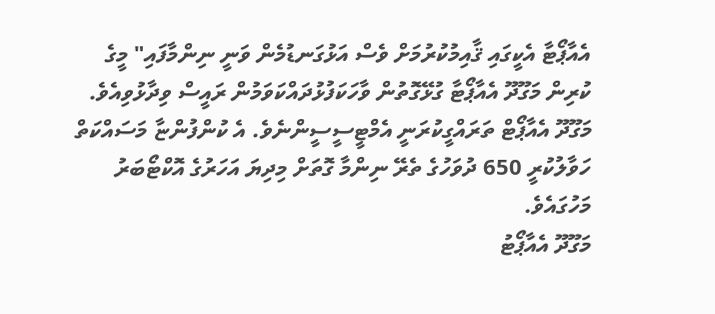އެއާޕޯޓާ އެކީގައި ޤާއިމުކުރުމަށް ވެސް އަޅުގަނޑުމެން ވަނީ ނިންމާފައި" މީގެ ކުރިން މަގޫދޫ އެއާޕޯޓާ ގުޅޭގޮތުން ވާހަކަފުޅުދައްކަވަމުން ރައީސް ވިދާޅުވިއެވެ.
މަގޫދޫ އެއާޕޯޓް ތަރައްގީކުރަނީ އެމްޓީސީސީންނެވެ. އެ ކުންފުންޏާ މަސައްކަތް ހަވާލުކުރީ 650 ދުވަހުގެ ތެރޭ ނިންމާ ގޮތަށް މިދިޔަ އަހަރުގެ އޮކްޓޯބަރު މަހުގައެވެ.
މަގޫދޫ އެއާޕޯޓު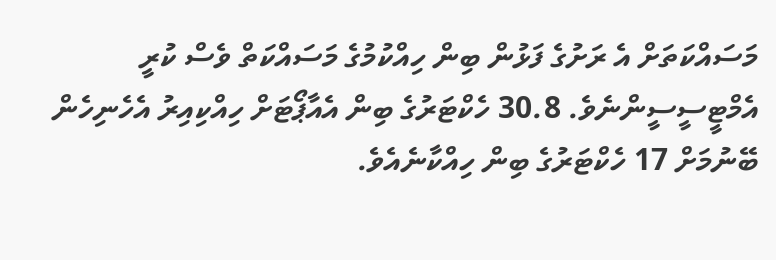މަސައްކަތަށް އެ ރަށުގެ ފަޅުން ބިން ހިއްކުމުގެ މަސައްކަތް ވެސް ކުރީ އެމްޓީސީސީންނެވެ. 30.8 ހެކްޓަރުގެ ބިން އެއާޕޯޓަށް ހިއްކިއިރު އެހެނިހެން ބޭނުމަށް 17 ހެކްޓަރުގެ ބިން ހިއްކާނެއެވެ.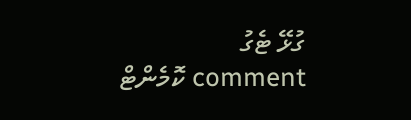ގުޅޭ ޓެގު
comment ކޮމެންޓް